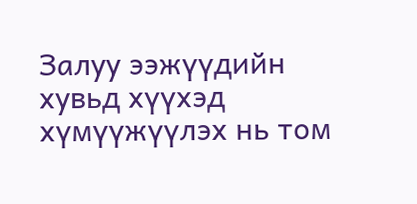Залуу ээжүүдийн хувьд хүүхэд хүмүүжүүлэх нь том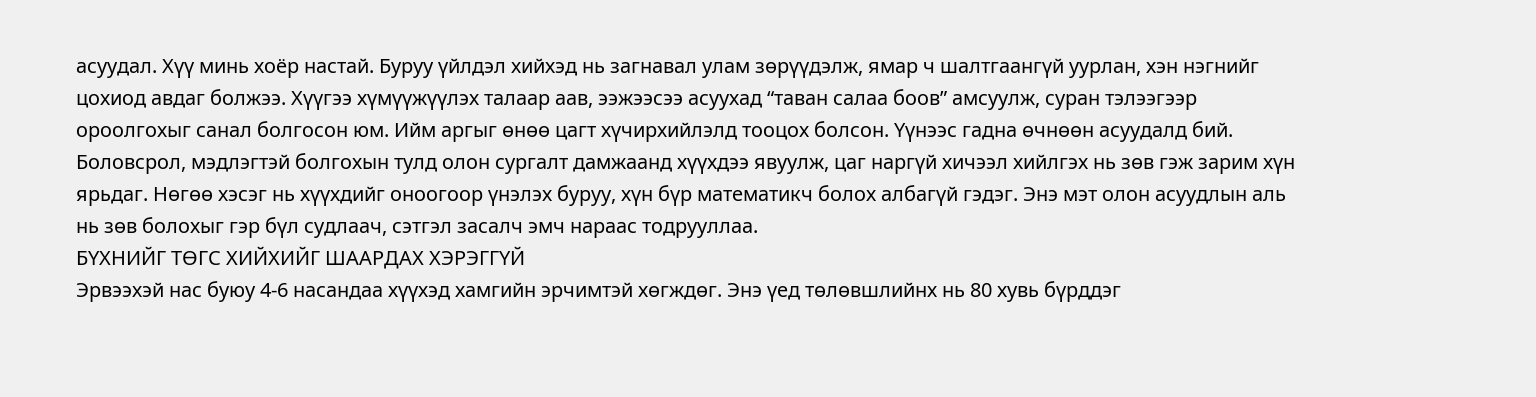асуудал. Хүү минь хоёр настай. Буруу үйлдэл хийхэд нь загнавал улам зөрүүдэлж, ямар ч шалтгаангүй уурлан, хэн нэгнийг цохиод авдаг болжээ. Хүүгээ хүмүүжүүлэх талаар аав, ээжээсээ асуухад “таван салаа боов” амсуулж, суран тэлээгээр ороолгохыг санал болгосон юм. Ийм аргыг өнөө цагт хүчирхийлэлд тооцох болсон. Үүнээс гадна өчнөөн асуудалд бий. Боловсрол, мэдлэгтэй болгохын тулд олон сургалт дамжаанд хүүхдээ явуулж, цаг наргүй хичээл хийлгэх нь зөв гэж зарим хүн ярьдаг. Нөгөө хэсэг нь хүүхдийг оноогоор үнэлэх буруу, хүн бүр математикч болох албагүй гэдэг. Энэ мэт олон асуудлын аль нь зөв болохыг гэр бүл судлаач, сэтгэл засалч эмч нараас тодрууллаа.
БҮХНИЙГ ТӨГС ХИЙХИЙГ ШААРДАХ ХЭРЭГГҮЙ
Эрвээхэй нас буюу 4-6 насандаа хүүхэд хамгийн эрчимтэй хөгждөг. Энэ үед төлөвшлийнх нь 80 хувь бүрддэг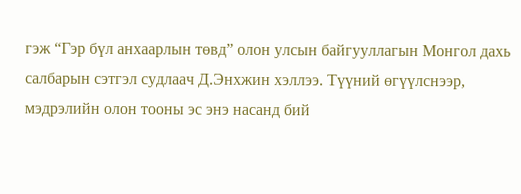гэж “Гэр бүл анхаарлын төвд” олон улсын байгууллагын Монгол дахь салбарын сэтгэл судлаач Д.Энхжин хэллээ. Түүний өгүүлснээр, мэдрэлийн олон тооны эс энэ насанд бий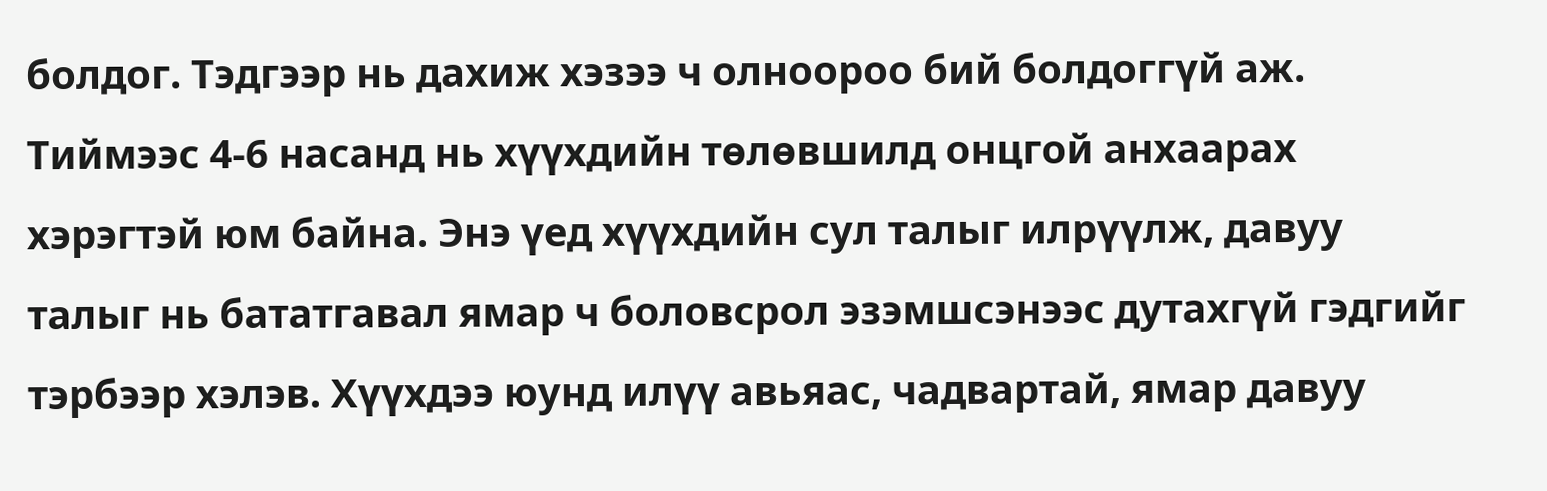болдог. Тэдгээр нь дахиж хэзээ ч олноороо бий болдоггүй аж. Тиймээс 4-6 насанд нь хүүхдийн төлөвшилд онцгой анхаарах хэрэгтэй юм байна. Энэ үед хүүхдийн сул талыг илрүүлж, давуу талыг нь бататгавал ямар ч боловсрол эзэмшсэнээс дутахгүй гэдгийг тэрбээр хэлэв. Хүүхдээ юунд илүү авьяас, чадвартай, ямар давуу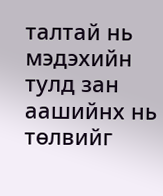талтай нь мэдэхийн тулд зан аашийнх нь төлвийг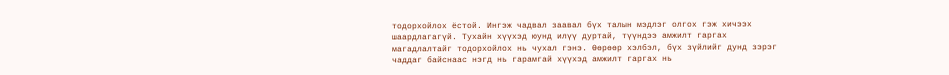тодорхойлох ёстой. Ингэж чадвал заавал бүх талын мэдлэг олгох гэж хичээх шаардлагагүй. Тухайн хүүхэд юунд илүү дуртай, түүндээ амжилт гаргах магадлалтайг тодорхойлох нь чухал гэнэ. Өөрөөр хэлбэл, бүх зүйлийг дунд зэрэг чаддаг байснаас нэгд нь гарамгай хүүхэд амжилт гаргах нь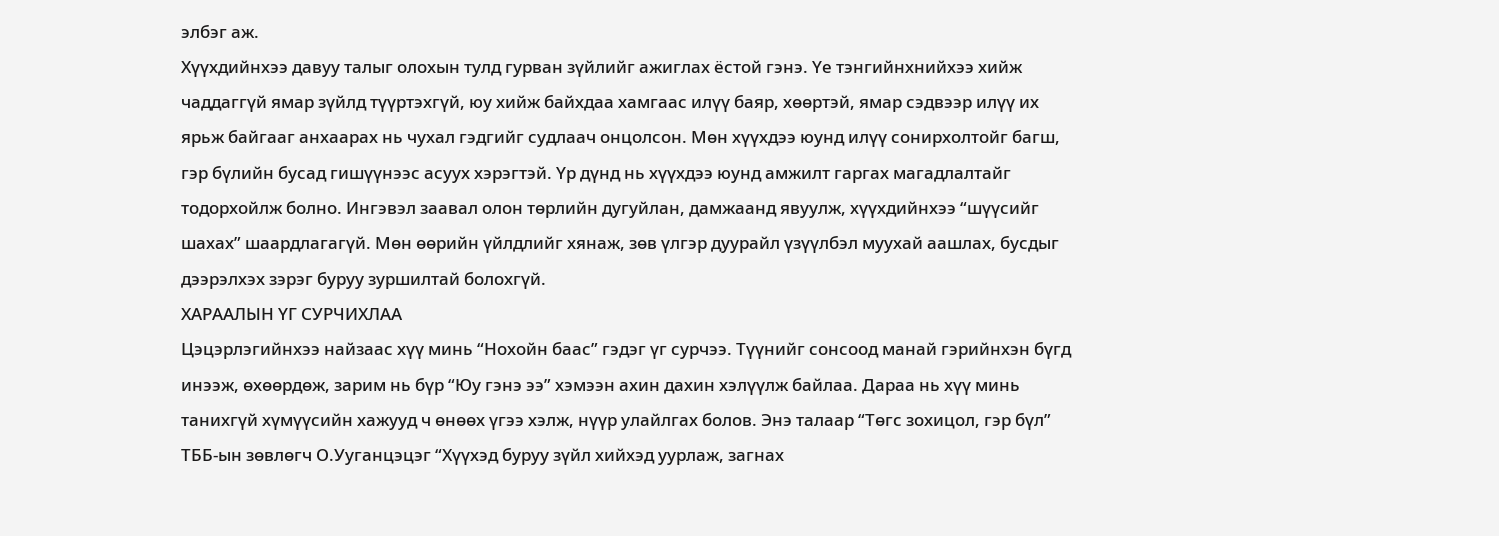элбэг аж.
Хүүхдийнхээ давуу талыг олохын тулд гурван зүйлийг ажиглах ёстой гэнэ. Үе тэнгийнхнийхээ хийж чаддаггүй ямар зүйлд түүртэхгүй, юу хийж байхдаа хамгаас илүү баяр, хөөртэй, ямар сэдвээр илүү их ярьж байгааг анхаарах нь чухал гэдгийг судлаач онцолсон. Мөн хүүхдээ юунд илүү сонирхолтойг багш, гэр бүлийн бусад гишүүнээс асуух хэрэгтэй. Үр дүнд нь хүүхдээ юунд амжилт гаргах магадлалтайг тодорхойлж болно. Ингэвэл заавал олон төрлийн дугуйлан, дамжаанд явуулж, хүүхдийнхээ “шүүсийг шахах” шаардлагагүй. Мөн өөрийн үйлдлийг хянаж, зөв үлгэр дуурайл үзүүлбэл муухай аашлах, бусдыг дээрэлхэх зэрэг буруу зуршилтай болохгүй.
ХАРААЛЫН ҮГ СУРЧИХЛАА
Цэцэрлэгийнхээ найзаас хүү минь “Нохойн баас” гэдэг үг сурчээ. Түүнийг сонсоод манай гэрийнхэн бүгд инээж, өхөөрдөж, зарим нь бүр “Юу гэнэ ээ” хэмээн ахин дахин хэлүүлж байлаа. Дараа нь хүү минь танихгүй хүмүүсийн хажууд ч өнөөх үгээ хэлж, нүүр улайлгах болов. Энэ талаар “Төгс зохицол, гэр бүл” ТББ-ын зөвлөгч О.Ууганцэцэг “Хүүхэд буруу зүйл хийхэд уурлаж, загнах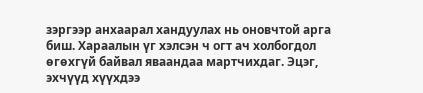зэргээр анхаарал хандуулах нь оновчтой арга биш. Хараалын үг хэлсэн ч огт ач холбогдол өгөхгүй байвал яваандаа мартчихдаг. Эцэг, эхчүүд хүүхдээ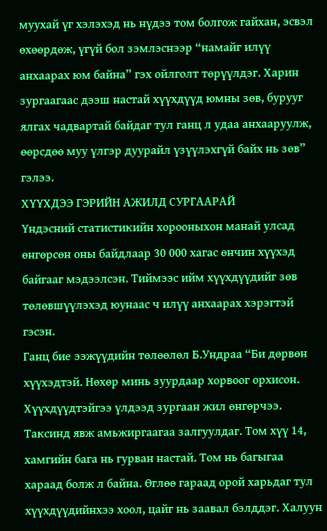муухай үг хэлэхэд нь нүдээ том болгож гайхан, эсвэл өхөөрдөж, үгүй бол зэмлэснээр “намайг илүү анхаарах юм байна” гэх ойлголт төрүүлдэг. Харин зургаагаас дээш настай хүүхдүүд юмны зөв, бурууг ялгах чадвартай байдаг тул ганц л удаа анхааруулж, өөрсдөө муу үлгэр дуурайл үзүүлэхгүй байх нь зөв” гэлээ.
ХҮҮХДЭЭ ГЭРИЙН АЖИЛД СУРГААРАЙ
Үндэсний статистикийн хорооныхон манай улсад өнгөрсөн оны байдлаар 30 000 хагас өнчин хүүхэд байгааг мэдээлсэн. Тиймээс ийм хүүхдүүдийг зөв төлөвшүүлэхэд юунаас ч илүү анхаарах хэрэгтэй гэсэн.
Ганц бие ээжүүдийн төлөөлөл Б.Ундраа “Би дөрвөн хүүхэдтэй. Нөхөр минь зуурдаар хорвоог орхисон. Хүүхдүүдтэйгээ үлдээд зургаан жил өнгөрчээ. Таксинд явж амьжиргаагаа залгуулдаг. Том хүү 14, хамгийн бага нь гурван настай. Том нь багыгаа хараад болж л байна. Өглөө гараад орой харьдаг тул хүүхдүүдийнхээ хоол, цайг нь заавал бэлддэг. Халуун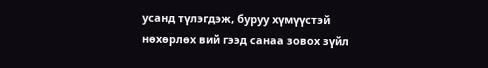усанд түлэгдэж, буруу хүмүүстэй нөхөрлөх вий гээд санаа зовох зүйл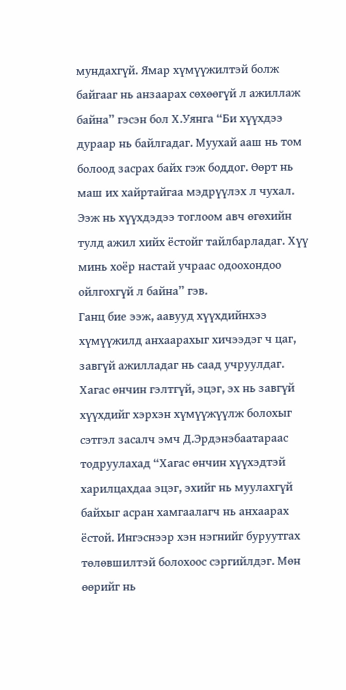мундахгүй. Ямар хүмүүжилтэй болж байгааг нь анзаарах сөхөөгүй л ажиллаж байна” гэсэн бол Х.Уянга “Би хүүхдээ дураар нь байлгадаг. Муухай ааш нь том болоод засрах байх гэж боддог. Өөрт нь маш их хайртайгаа мэдрүүлэх л чухал. Ээж нь хүүхдэдээ тоглоом авч өгөхийн тулд ажил хийх ёстойг тайлбарладаг. Хүү минь хоёр настай учраас одоохондоо ойлгохгүй л байна” гэв.
Ганц бие ээж, аавууд хүүхдийнхээ хүмүүжилд анхаарахыг хичээдэг ч цаг, завгүй ажилладаг нь саад учруулдаг. Хагас өнчин гэлтгүй, эцэг, эх нь завгүй хүүхдийг хэрхэн хүмүүжүүлж болохыг сэтгэл засалч эмч Д.Эрдэнэбаатараас тодруулахад “Хагас өнчин хүүхэдтэй харилцахдаа эцэг, эхийг нь муулахгүй байхыг асран хамгаалагч нь анхаарах ёстой. Ингэснээр хэн нэгнийг буруутгах төлөвшилтэй болохоос сэргийлдэг. Мөн өөрийг нь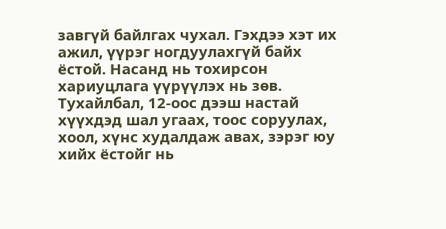завгүй байлгах чухал. Гэхдээ хэт их ажил, үүрэг ногдуулахгүй байх ёстой. Насанд нь тохирсон хариуцлага үүрүүлэх нь зөв. Тухайлбал, 12-оос дээш настай хүүхдэд шал угаах, тоос соруулах, хоол, хүнс худалдаж авах, зэрэг юу хийх ёстойг нь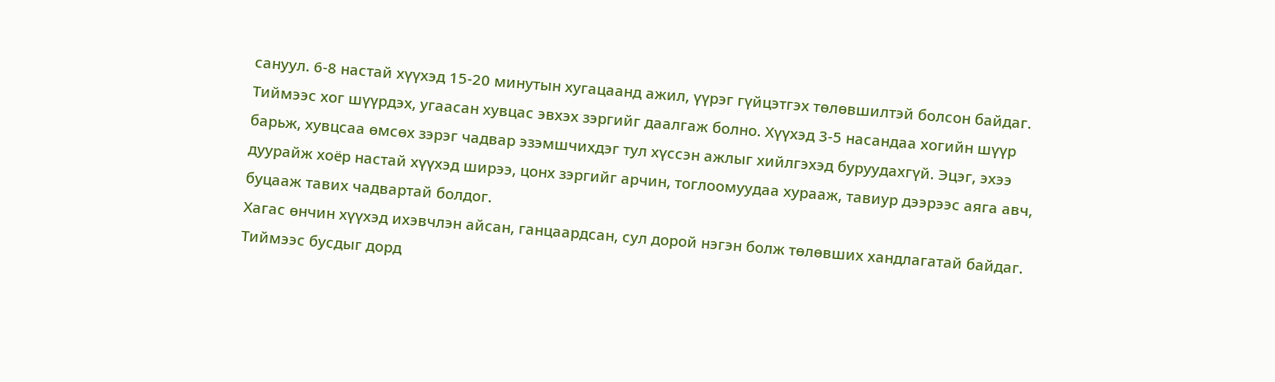сануул. 6-8 настай хүүхэд 15-20 минутын хугацаанд ажил, үүрэг гүйцэтгэх төлөвшилтэй болсон байдаг. Тиймээс хог шүүрдэх, угаасан хувцас эвхэх зэргийг даалгаж болно. Хүүхэд 3-5 насандаа хогийн шүүр барьж, хувцсаа өмсөх зэрэг чадвар эзэмшчихдэг тул хүссэн ажлыг хийлгэхэд буруудахгүй. Эцэг, эхээ дуурайж хоёр настай хүүхэд ширээ, цонх зэргийг арчин, тоглоомуудаа хурааж, тавиур дээрээс аяга авч, буцааж тавих чадвартай болдог.
Хагас өнчин хүүхэд ихэвчлэн айсан, ганцаардсан, сул дорой нэгэн болж төлөвших хандлагатай байдаг. Тиймээс бусдыг дорд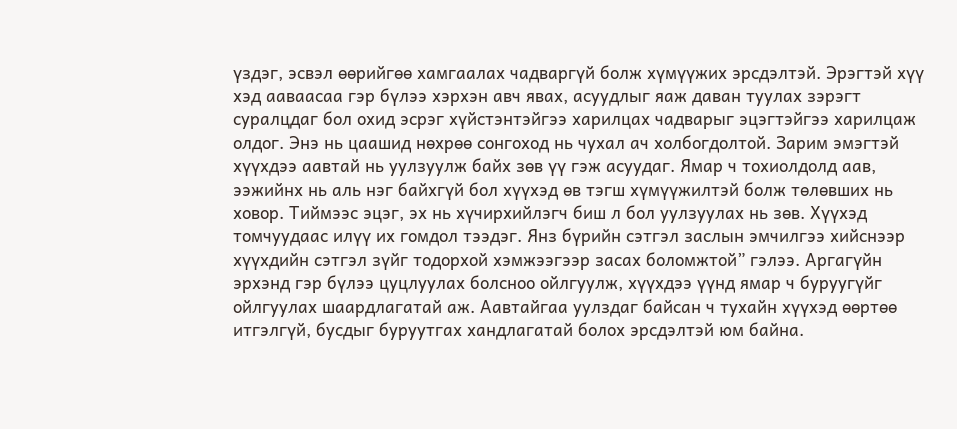үздэг, эсвэл өөрийгөө хамгаалах чадваргүй болж хүмүүжих эрсдэлтэй. Эрэгтэй хүү хэд ааваасаа гэр бүлээ хэрхэн авч явах, асуудлыг яаж даван туулах зэрэгт суралцдаг бол охид эсрэг хүйстэнтэйгээ харилцах чадварыг эцэгтэйгээ харилцаж олдог. Энэ нь цаашид нөхрөө сонгоход нь чухал ач холбогдолтой. Зарим эмэгтэй хүүхдээ аавтай нь уулзуулж байх зөв үү гэж асуудаг. Ямар ч тохиолдолд аав, ээжийнх нь аль нэг байхгүй бол хүүхэд өв тэгш хүмүүжилтэй болж төлөвших нь ховор. Тиймээс эцэг, эх нь хүчирхийлэгч биш л бол уулзуулах нь зөв. Хүүхэд томчуудаас илүү их гомдол тээдэг. Янз бүрийн сэтгэл заслын эмчилгээ хийснээр хүүхдийн сэтгэл зүйг тодорхой хэмжээгээр засах боломжтой” гэлээ. Аргагүйн эрхэнд гэр бүлээ цуцлуулах болсноо ойлгуулж, хүүхдээ үүнд ямар ч буруугүйг ойлгуулах шаардлагатай аж. Аавтайгаа уулздаг байсан ч тухайн хүүхэд өөртөө итгэлгүй, бусдыг буруутгах хандлагатай болох эрсдэлтэй юм байна.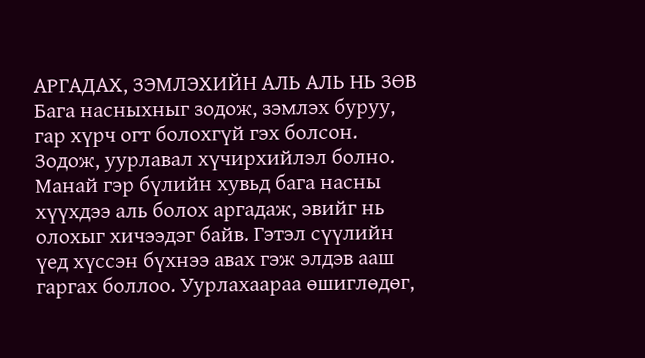АРГАДАХ, ЗЭМЛЭХИЙН АЛЬ АЛЬ НЬ ЗӨВ
Бага насныхныг зодож, зэмлэх буруу, гар хүрч огт болохгүй гэх болсон. Зодож, уурлавал хүчирхийлэл болно. Манай гэр бүлийн хувьд бага насны хүүхдээ аль болох аргадаж, эвийг нь олохыг хичээдэг байв. Гэтэл сүүлийн үед хүссэн бүхнээ авах гэж элдэв ааш гаргах боллоо. Уурлахаараа өшиглөдөг,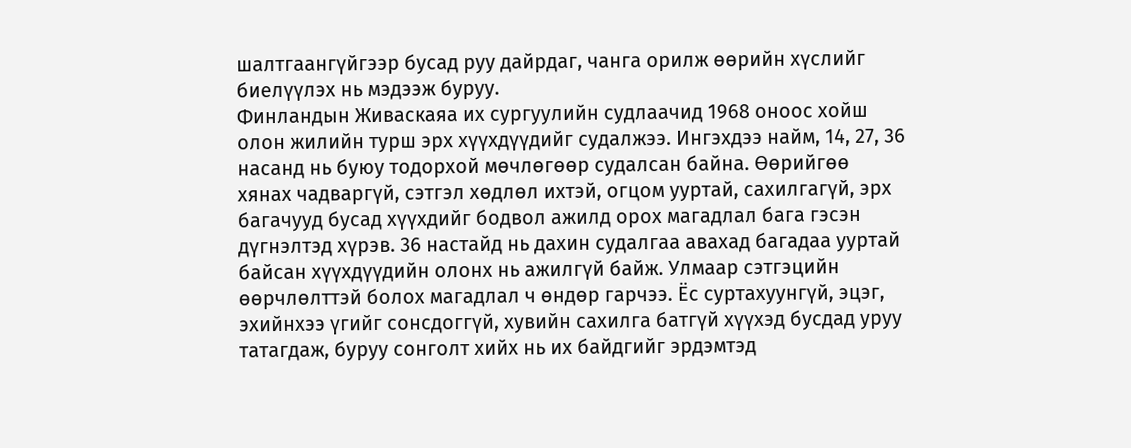шалтгаангүйгээр бусад руу дайрдаг, чанга орилж өөрийн хүслийг биелүүлэх нь мэдээж буруу.
Финландын Живаскаяа их сургуулийн судлаачид 1968 оноос хойш олон жилийн турш эрх хүүхдүүдийг судалжээ. Ингэхдээ найм, 14, 27, 36 насанд нь буюу тодорхой мөчлөгөөр судалсан байна. Өөрийгөө хянах чадваргүй, сэтгэл хөдлөл ихтэй, огцом ууртай, сахилгагүй, эрх багачууд бусад хүүхдийг бодвол ажилд орох магадлал бага гэсэн дүгнэлтэд хүрэв. 36 настайд нь дахин судалгаа авахад багадаа ууртай байсан хүүхдүүдийн олонх нь ажилгүй байж. Улмаар сэтгэцийн өөрчлөлттэй болох магадлал ч өндөр гарчээ. Ёс суртахуунгүй, эцэг, эхийнхээ үгийг сонсдоггүй, хувийн сахилга батгүй хүүхэд бусдад уруу татагдаж, буруу сонголт хийх нь их байдгийг эрдэмтэд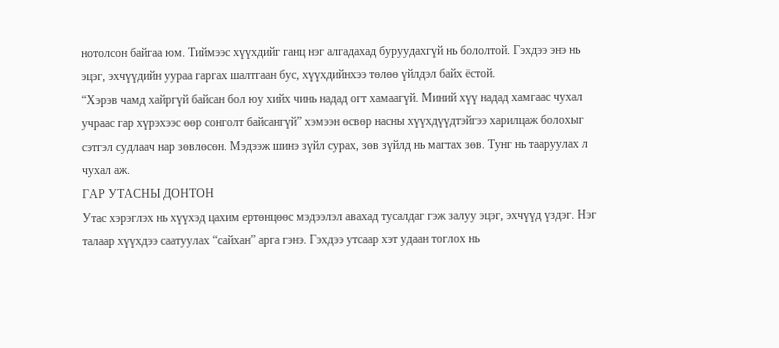нотолсон байгаа юм. Тиймээс хүүхдийг ганц нэг алгадахад буруудахгүй нь бололтой. Гэхдээ энэ нь эцэг, эхчүүдийн уураа гаргах шалтгаан бус, хүүхдийнхээ төлөө үйлдэл байх ёстой.
“Хэрэв чамд хайргүй байсан бол юу хийх чинь надад огт хамаагүй. Миний хүү надад хамгаас чухал учраас гар хүрэхээс өөр сонголт байсангүй” хэмээн өсвөр насны хүүхдүүдтэйгээ харилцаж болохыг сэтгэл судлаач нар зөвлөсөн. Мэдээж шинэ зүйл сурах, зөв зүйлд нь магтах зөв. Тунг нь тааруулах л чухал аж.
ГАР УТАСНЫ ДОНТОН
Утас хэрэглэх нь хүүхэд цахим ертөнцөөс мэдээлэл авахад тусалдаг гэж залуу эцэг, эхчүүд үздэг. Нэг талаар хүүхдээ саатуулах “сайхан” арга гэнэ. Гэхдээ утсаар хэт удаан тоглох нь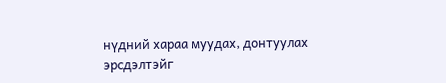нүдний хараа муудах, донтуулах эрсдэлтэйг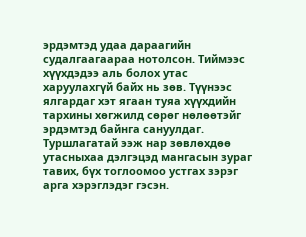эрдэмтэд удаа дараагийн судалгаагаараа нотолсон. Тиймээс хүүхдэдээ аль болох утас харуулахгүй байх нь зөв. Түүнээс ялгардаг хэт ягаан туяа хүүхдийн тархины хөгжилд сөрөг нөлөөтэйг эрдэмтэд байнга сануулдаг. Туршлагатай ээж нар зөвлөхдөө утасныхаа дэлгэцэд мангасын зураг тавих, бүх тоглоомоо устгах зэрэг арга хэрэглэдэг гэсэн.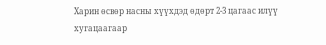Харин өсвөр насны хүүхдэд өдөрт 2-3 цагаас илүү хугацаагаар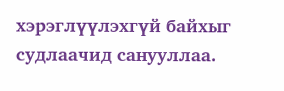хэрэглүүлэхгүй байхыг судлаачид санууллаа.